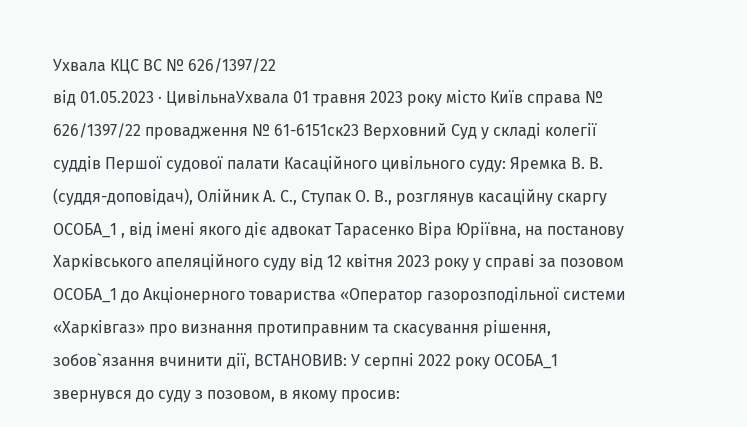Ухвала КЦС ВС № 626/1397/22
від 01.05.2023 · ЦивільнаУхвала 01 травня 2023 року місто Київ справа № 626/1397/22 провадження № 61-6151ск23 Верховний Суд у складі колегії суддів Першої судової палати Касаційного цивільного суду: Яремка В. В. (суддя-доповідач), Олійник А. С., Ступак О. В., розглянув касаційну скаргу ОСОБА_1 , від імені якого діє адвокат Тарасенко Віра Юріївна, на постанову Харківського апеляційного суду від 12 квітня 2023 року у справі за позовом ОСОБА_1 до Акціонерного товариства «Оператор газорозподільної системи «Харківгаз» про визнання протиправним та скасування рішення, зобов`язання вчинити дії, ВСТАНОВИВ: У серпні 2022 року ОСОБА_1 звернувся до суду з позовом, в якому просив: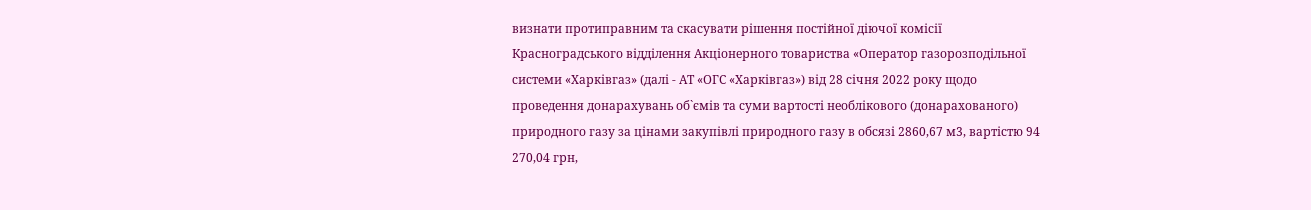визнати протиправним та скасувати рішення постійної діючої комісії Красноградського відділення Акціонерного товариства «Оператор газорозподільної системи «Харківгаз» (далі - АТ «ОГС «Харківгаз») від 28 січня 2022 року щодо проведення донарахувань об`ємів та суми вартості необлікового (донарахованого) природного газу за цінами закупівлі природного газу в обсязі 2860,67 м3, вартістю 94 270,04 грн,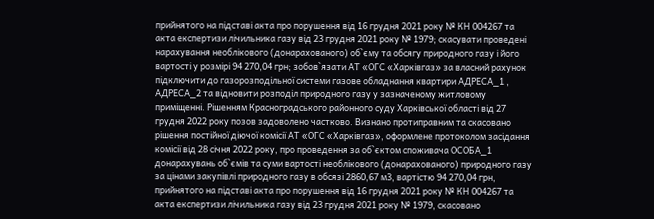прийнятого на підставі акта про порушення від 16 грудня 2021 року № КН 004267 та акта експертизи лічильника газу від 23 грудня 2021 року № 1979; скасувати проведені нарахування необлікового (донарахованого) об`єму та обсягу природного газу і його вартості у розмірі 94 270,04 грн; зобов`язати АТ «ОГС «Харківгаз» за власний рахунок підключити до газорозподільної системи газове обладнання квартири АДРЕСА_1 , АДРЕСА_2 та відновити розподіл природного газу у зазначеному житловому приміщенні. Рішенням Красноградського районного суду Харківської області від 27 грудня 2022 року позов задоволено частково. Визнано протиправним та скасовано рішення постійної діючої комісії АТ «ОГС «Харківгаз», оформлене протоколом засідання комісії від 28 січня 2022 року, про проведення за об`єктом споживача ОСОБА_1 донарахувань об`ємів та суми вартості необлікового (донарахованого) природного газу за цінами закупівлі природного газу в обсязі 2860,67 м3, вартістю 94 270,04 грн, прийнятого на підставі акта про порушення від 16 грудня 2021 року № КН 004267 та акта експертизи лічильника газу від 23 грудня 2021 року № 1979, скасовано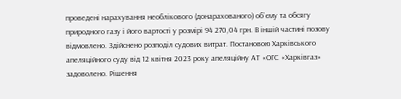проведені нарахування необлікового (донарахованого) об`єму та обсягу природного газу і його вартості у розмірі 94 270,04 грн. В іншій частині позову відмовлено. Здійснено розподіл судових витрат. Постановою Харківського апеляційного суду від 12 квітня 2023 року апеляційну АТ «ОГС «Харківгаз» задоволено. Рішення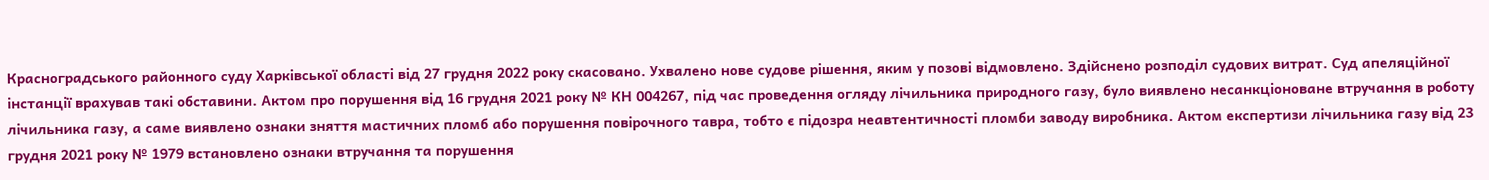Красноградського районного суду Харківської області від 27 грудня 2022 року скасовано. Ухвалено нове судове рішення, яким у позові відмовлено. Здійснено розподіл судових витрат. Суд апеляційної інстанції врахував такі обставини. Актом про порушення від 16 грудня 2021 року № КН 004267, під час проведення огляду лічильника природного газу, було виявлено несанкціоноване втручання в роботу лічильника газу, а саме виявлено ознаки зняття мастичних пломб або порушення повірочного тавра, тобто є підозра неавтентичності пломби заводу виробника. Актом експертизи лічильника газу від 23 грудня 2021 року № 1979 встановлено ознаки втручання та порушення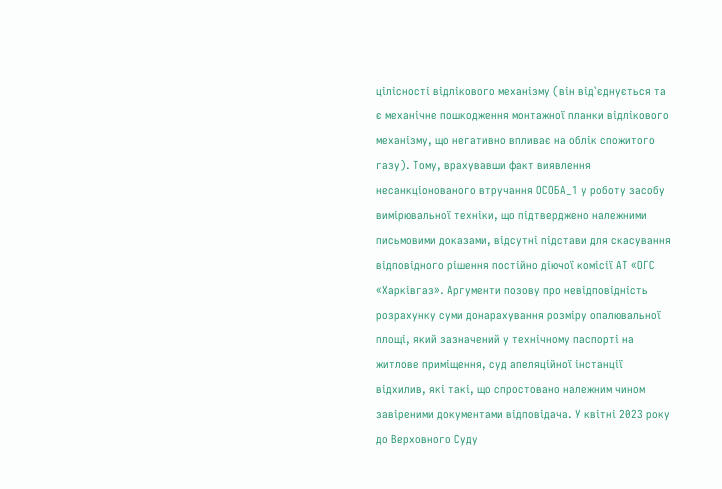цілісності відлікового механізму (він від`єднується та є механічне пошкодження монтажної планки відлікового механізму, що негативно впливає на облік спожитого газу). Тому, врахувавши факт виявлення несанкціонованого втручання ОСОБА_1 у роботу засобу вимірювальної техніки, що підтверджено належними письмовими доказами, відсутні підстави для скасування відповідного рішення постійно діючої комісії АТ «ОГС «Харківгаз». Аргументи позову про невідповідність розрахунку суми донарахування розміру опалювальної площі, який зазначений у технічному паспорті на житлове приміщення, суд апеляційної інстанції відхилив, які такі, що спростовано належним чином завіреними документами відповідача. У квітні 2023 року до Верховного Суду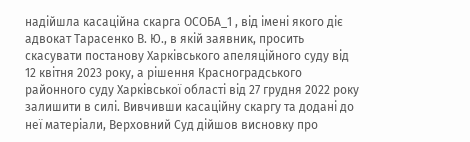надійшла касаційна скарга ОСОБА_1 , від імені якого діє адвокат Тарасенко В. Ю., в якій заявник, просить скасувати постанову Харківського апеляційного суду від 12 квітня 2023 року, а рішення Красноградського районного суду Харківської області від 27 грудня 2022 року залишити в силі. Вивчивши касаційну скаргу та додані до неї матеріали, Верховний Суд дійшов висновку про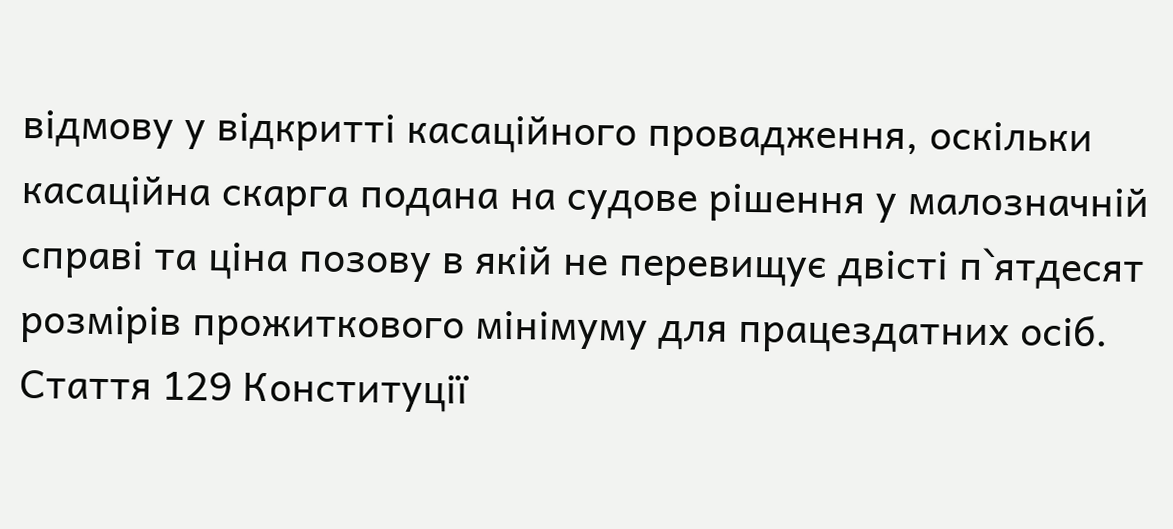відмову у відкритті касаційного провадження, оскільки касаційна скарга подана на судове рішення у малозначній справі та ціна позову в якій не перевищує двісті п`ятдесят розмірів прожиткового мінімуму для працездатних осіб. Стаття 129 Конституції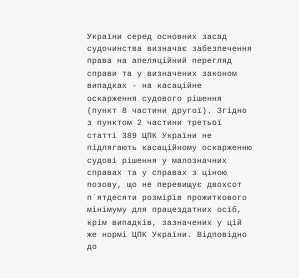України серед основних засад судочинства визначає забезпечення права на апеляційний перегляд справи та у визначених законом випадках - на касаційне оскарження судового рішення (пункт 8 частини другої). Згідно з пунктом 2 частини третьої статті 389 ЦПК України не підлягають касаційному оскарженню судові рішення у малозначних справах та у справах з ціною позову, що не перевищує двохсот п`ятдесяти розмірів прожиткового мінімуму для працездатних осіб, крім випадків, зазначених у цій же нормі ЦПК України. Відповідно до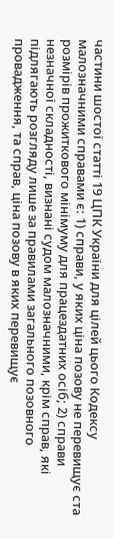частини шостої статті 19 ЦПК України для цілей цього Кодексу малозначними справами є: 1) справи, у яких ціна позову не перевищує ста розмірів прожиткового мінімуму для працездатних осіб; 2) справи незначної складності, визнані судом малозначними, крім справ, які підлягають розгляду лише за правилами загального позовного провадження, та справ, ціна позову в яких перевищує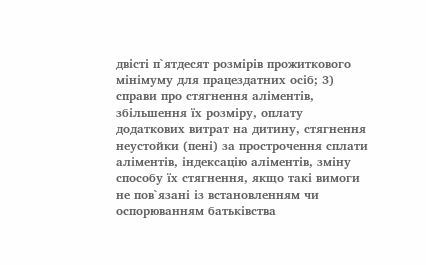двісті п`ятдесят розмірів прожиткового мінімуму для працездатних осіб; 3) справи про стягнення аліментів, збільшення їх розміру, оплату додаткових витрат на дитину, стягнення неустойки (пені) за прострочення сплати аліментів, індексацію аліментів, зміну способу їх стягнення, якщо такі вимоги не пов`язані із встановленням чи оспорюванням батьківства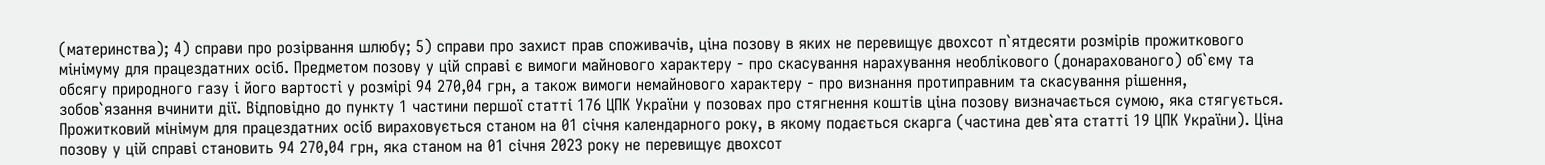(материнства); 4) справи про розірвання шлюбу; 5) справи про захист прав споживачів, ціна позову в яких не перевищує двохсот п`ятдесяти розмірів прожиткового мінімуму для працездатних осіб. Предметом позову у цій справі є вимоги майнового характеру - про скасування нарахування необлікового (донарахованого) об`єму та обсягу природного газу і його вартості у розмірі 94 270,04 грн, а також вимоги немайнового характеру - про визнання протиправним та скасування рішення, зобов`язання вчинити дії. Відповідно до пункту 1 частини першої статті 176 ЦПК України у позовах про стягнення коштів ціна позову визначається сумою, яка стягується. Прожитковий мінімум для працездатних осіб вираховується станом на 01 січня календарного року, в якому подається скарга (частина дев`ята статті 19 ЦПК України). Ціна позову у цій справі становить 94 270,04 грн, яка станом на 01 січня 2023 року не перевищує двохсот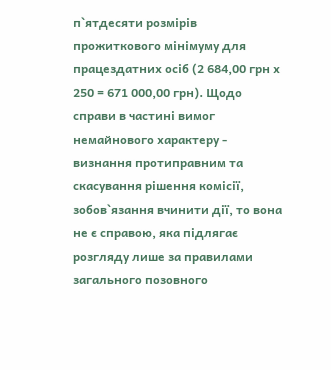п`ятдесяти розмірів прожиткового мінімуму для працездатних осіб (2 684,00 грн х 250 = 671 000,00 грн). Щодо справи в частині вимог немайнового характеру - визнання протиправним та скасування рішення комісії, зобов`язання вчинити дії, то вона не є справою, яка підлягає розгляду лише за правилами загального позовного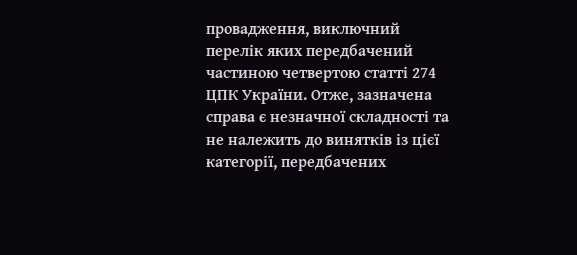провадження, виключний перелік яких передбачений частиною четвертою статті 274 ЦПК України. Отже, зазначена справа є незначної складності та не належить до винятків із цієї категорії, передбачених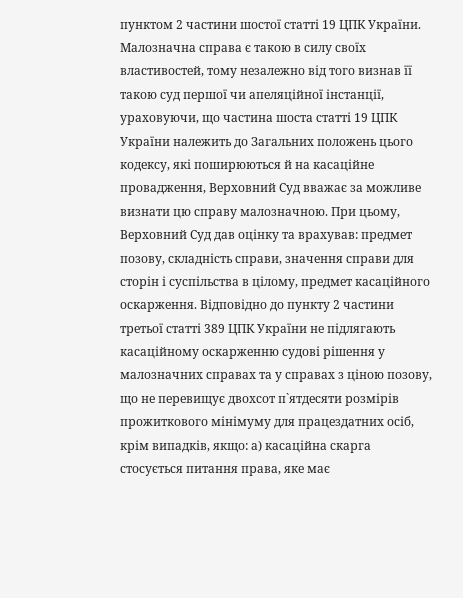пунктом 2 частини шостої статті 19 ЦПК України. Малозначна справа є такою в силу своїх властивостей, тому незалежно від того визнав її такою суд першої чи апеляційної інстанції, ураховуючи, що частина шоста статті 19 ЦПК України належить до Загальних положень цього кодексу, які поширюються й на касаційне провадження, Верховний Суд вважає за можливе визнати цю справу малозначною. При цьому, Верховний Суд дав оцінку та врахував: предмет позову, складність справи, значення справи для сторін і суспільства в цілому, предмет касаційного оскарження. Відповідно до пункту 2 частини третьої статті 389 ЦПК України не підлягають касаційному оскарженню судові рішення у малозначних справах та у справах з ціною позову, що не перевищує двохсот п`ятдесяти розмірів прожиткового мінімуму для працездатних осіб, крім випадків, якщо: а) касаційна скарга стосується питання права, яке має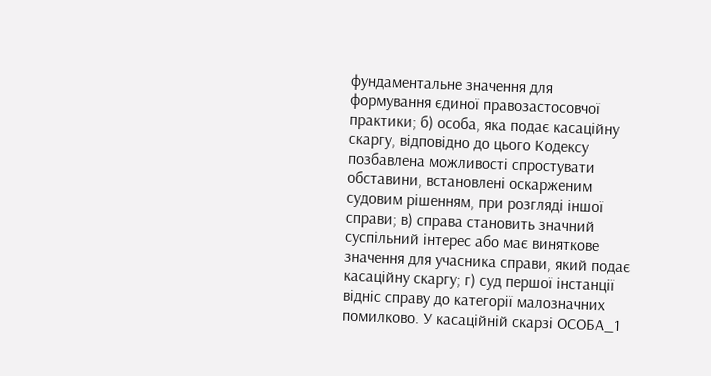фундаментальне значення для формування єдиної правозастосовчої практики; б) особа, яка подає касаційну скаргу, відповідно до цього Кодексу позбавлена можливості спростувати обставини, встановлені оскарженим судовим рішенням, при розгляді іншої справи; в) справа становить значний суспільний інтерес або має виняткове значення для учасника справи, який подає касаційну скаргу; г) суд першої інстанції відніс справу до категорії малозначних помилково. У касаційній скарзі ОСОБА_1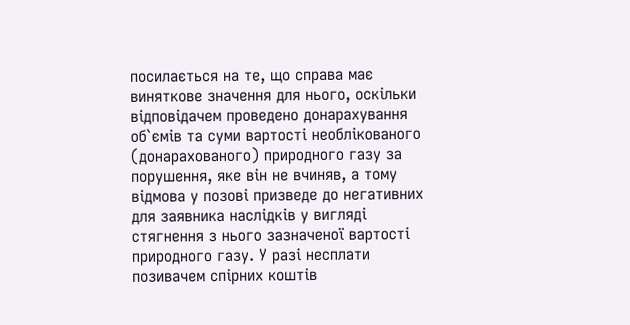посилається на те, що справа має виняткове значення для нього, оскільки відповідачем проведено донарахування об`ємів та суми вартості необлікованого (донарахованого) природного газу за порушення, яке він не вчиняв, а тому відмова у позові призведе до негативних для заявника наслідків у вигляді стягнення з нього зазначеної вартості природного газу. У разі несплати позивачем спірних коштів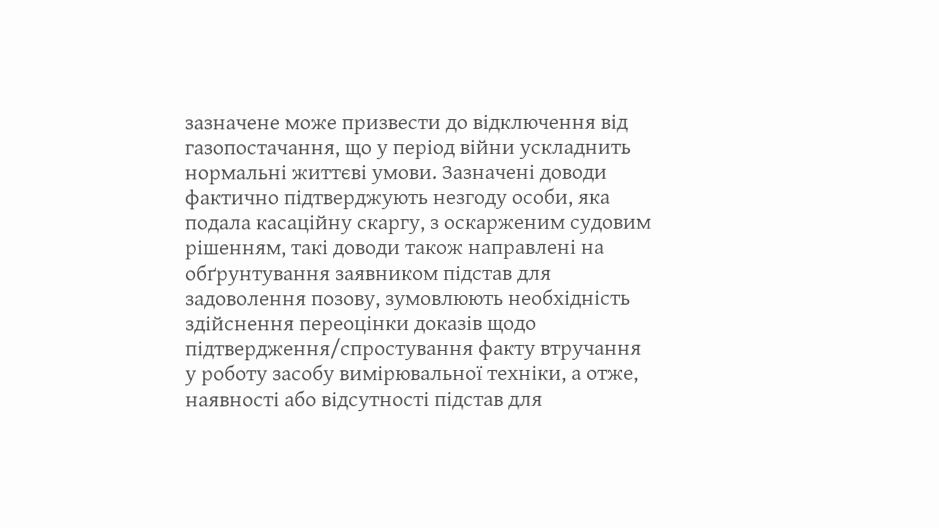зазначене може призвести до відключення від газопостачання, що у період війни ускладнить нормальні життєві умови. Зазначені доводи фактично підтверджують незгоду особи, яка подала касаційну скаргу, з оскарженим судовим рішенням, такі доводи також направлені на обґрунтування заявником підстав для задоволення позову, зумовлюють необхідність здійснення переоцінки доказів щодо підтвердження/спростування факту втручання у роботу засобу вимірювальної техніки, а отже, наявності або відсутності підстав для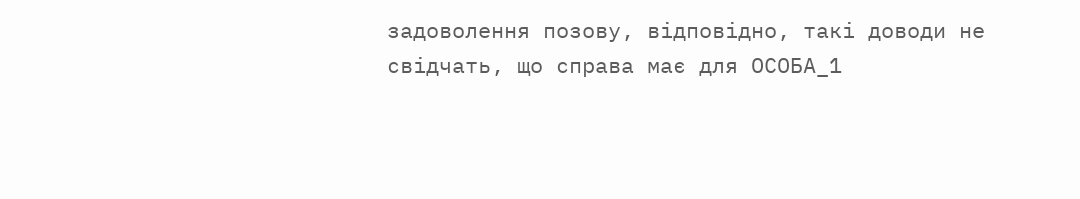задоволення позову, відповідно, такі доводи не свідчать, що справа має для ОСОБА_1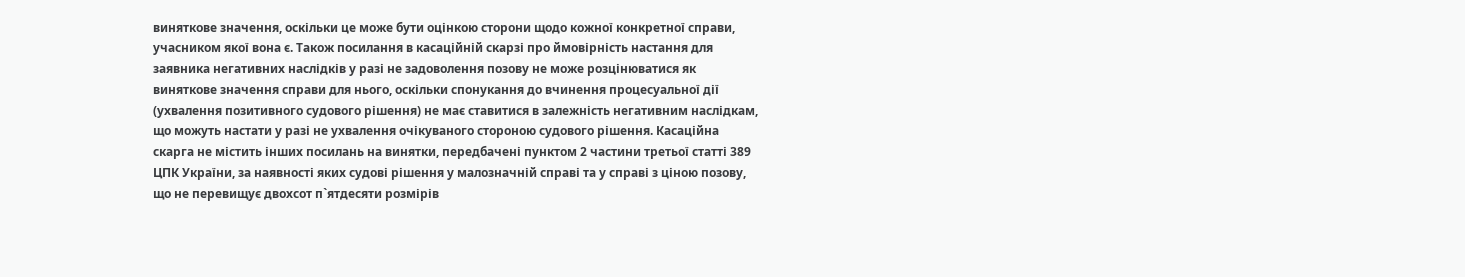виняткове значення, оскільки це може бути оцінкою сторони щодо кожної конкретної справи, учасником якої вона є. Також посилання в касаційній скарзі про ймовірність настання для заявника негативних наслідків у разі не задоволення позову не може розцінюватися як виняткове значення справи для нього, оскільки спонукання до вчинення процесуальної дії (ухвалення позитивного судового рішення) не має ставитися в залежність негативним наслідкам, що можуть настати у разі не ухвалення очікуваного стороною судового рішення. Касаційна скарга не містить інших посилань на винятки, передбачені пунктом 2 частини третьої статті 389 ЦПК України, за наявності яких судові рішення у малозначній справі та у справі з ціною позову, що не перевищує двохсот п`ятдесяти розмірів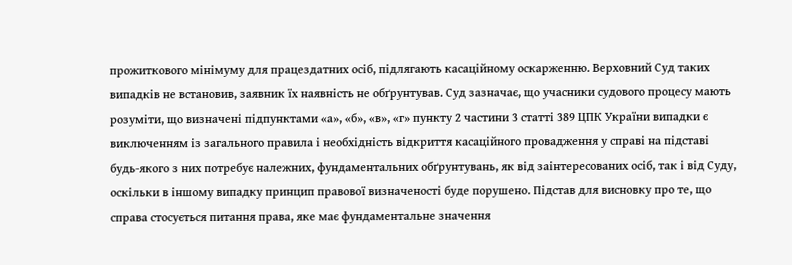прожиткового мінімуму для працездатних осіб, підлягають касаційному оскарженню. Верховний Суд таких випадків не встановив, заявник їх наявність не обґрунтував. Суд зазначає, що учасники судового процесу мають розуміти, що визначені підпунктами «а», «б», «в», «г» пункту 2 частини 3 статті 389 ЦПК України випадки є виключенням із загального правила і необхідність відкриття касаційного провадження у справі на підставі будь-якого з них потребує належних, фундаментальних обґрунтувань, як від заінтересованих осіб, так і від Суду, оскільки в іншому випадку принцип правової визначеності буде порушено. Підстав для висновку про те, що справа стосується питання права, яке має фундаментальне значення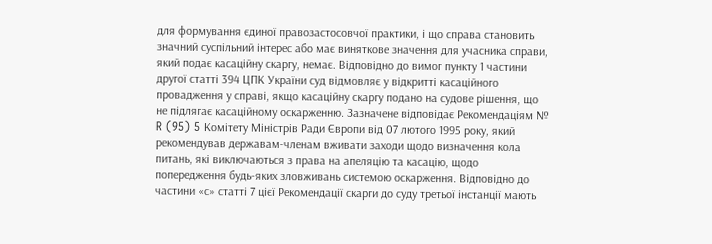для формування єдиної правозастосовчої практики, і що справа становить значний суспільний інтерес або має виняткове значення для учасника справи, який подає касаційну скаргу, немає. Відповідно до вимог пункту 1 частини другої статті 394 ЦПК України суд відмовляє у відкритті касаційного провадження у справі, якщо касаційну скаргу подано на судове рішення, що не підлягає касаційному оскарженню. Зазначене відповідає Рекомендаціям № R (95) 5 Комітету Міністрів Ради Європи від 07 лютого 1995 року, який рекомендував державам-членам вживати заходи щодо визначення кола питань, які виключаються з права на апеляцію та касацію, щодо попередження будь-яких зловживань системою оскарження. Відповідно до частини «с» статті 7 цієї Рекомендації скарги до суду третьої інстанції мають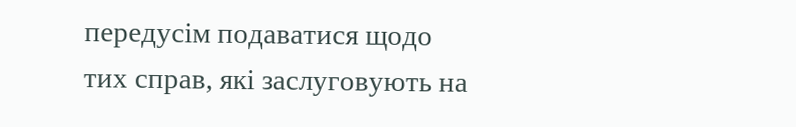передусім подаватися щодо тих справ, які заслуговують на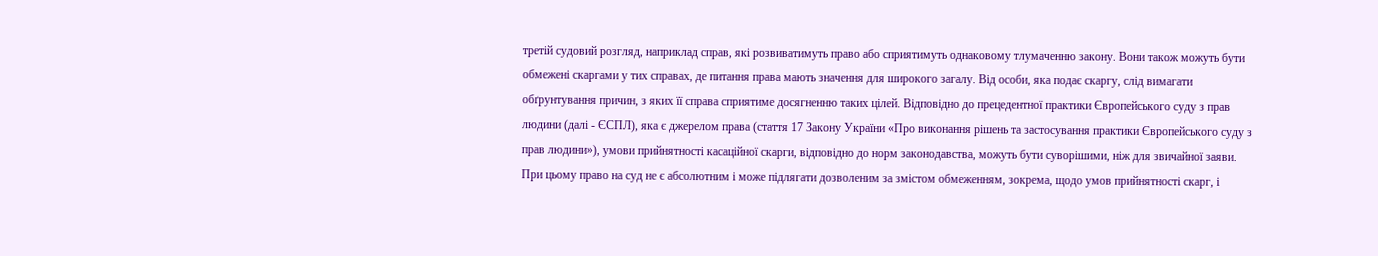третій судовий розгляд, наприклад справ, які розвиватимуть право або сприятимуть однаковому тлумаченню закону. Вони також можуть бути обмежені скаргами у тих справах, де питання права мають значення для широкого загалу. Від особи, яка подає скаргу, слід вимагати обґрунтування причин, з яких її справа сприятиме досягненню таких цілей. Відповідно до прецедентної практики Європейського суду з прав людини (далі - ЄСПЛ), яка є джерелом права (стаття 17 Закону України «Про виконання рішень та застосування практики Європейського суду з прав людини»), умови прийнятності касаційної скарги, відповідно до норм законодавства, можуть бути суворішими, ніж для звичайної заяви. При цьому право на суд не є абсолютним і може підлягати дозволеним за змістом обмеженням, зокрема, щодо умов прийнятності скарг, і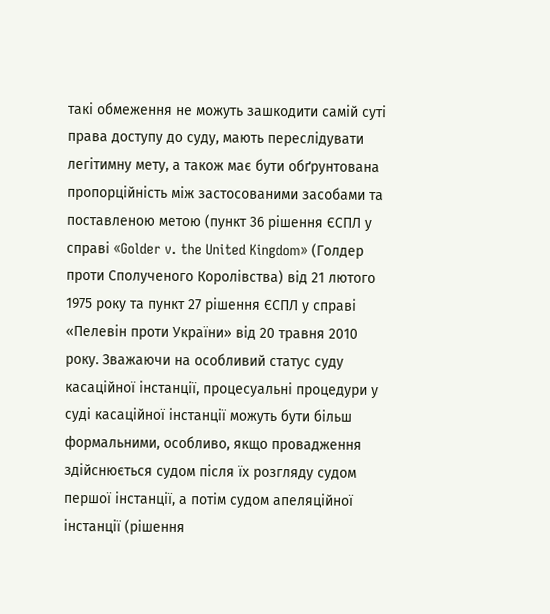такі обмеження не можуть зашкодити самій суті права доступу до суду, мають переслідувати легітимну мету, а також має бути обґрунтована пропорційність між застосованими засобами та поставленою метою (пункт 36 рішення ЄСПЛ у справі «Golder v. the United Kingdom» (Голдер проти Сполученого Королівства) від 21 лютого 1975 року та пункт 27 рішення ЄСПЛ у справі «Пелевін проти України» від 20 травня 2010 року. Зважаючи на особливий статус суду касаційної інстанції, процесуальні процедури у суді касаційної інстанції можуть бути більш формальними, особливо, якщо провадження здійснюється судом після їх розгляду судом першої інстанції, а потім судом апеляційної інстанції (рішення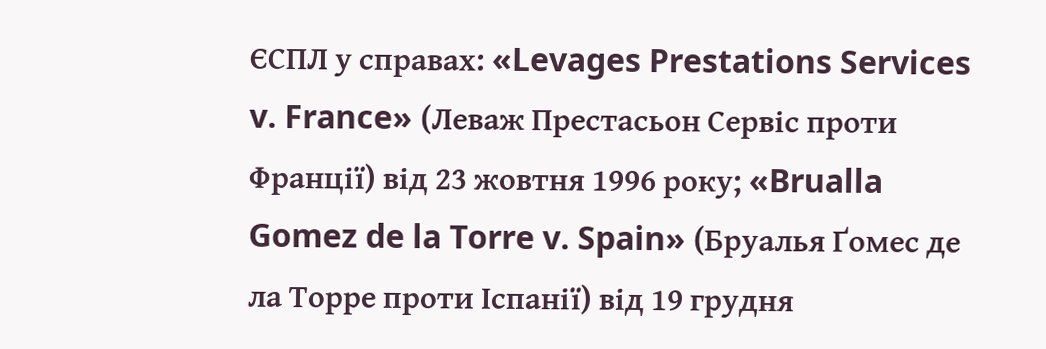ЄСПЛ у справах: «Levages Prestations Services v. France» (Леваж Престасьон Сервіс проти Франції) від 23 жовтня 1996 року; «Brualla Gomez de la Torre v. Spain» (Бруалья Ґомес де ла Торре проти Іспанії) від 19 грудня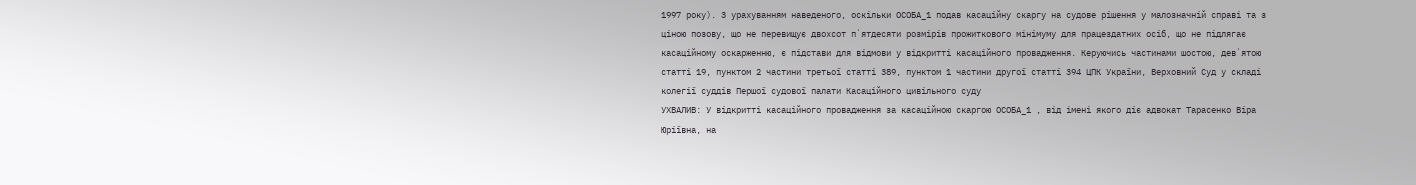1997 року). З урахуванням наведеного, оскільки ОСОБА_1 подав касаційну скаргу на судове рішення у малозначній справі та з ціною позову, що не перевищує двохсот п`ятдесяти розмірів прожиткового мінімуму для працездатних осіб, що не підлягає касаційному оскарженню, є підстави для відмови у відкритті касаційного провадження. Керуючись частинами шостою, дев`ятою статті 19, пунктом 2 частини третьої статті 389, пунктом 1 частини другої статті 394 ЦПК України, Верховний Суд у складі колегії суддів Першої судової палати Касаційного цивільного суду
УХВАЛИВ: У відкритті касаційного провадження за касаційною скаргою ОСОБА_1 , від імені якого діє адвокат Тарасенко Віра Юріївна, на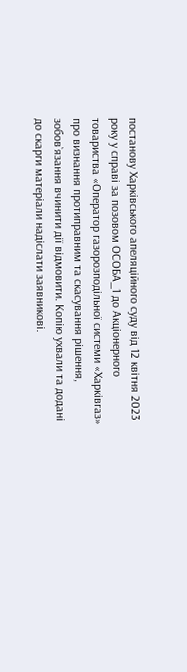постанову Харківського апеляційного суду від 12 квітня 2023 року у справі за позовом ОСОБА_1 до Акціонерного товариства «Оператор газорозподільної системи «Харківгаз» про визнання протиправним та скасування рішення, зобов`язання вчинити дії відмовити. Копію ухвали та додані до скарги матеріали надіслати заявникові.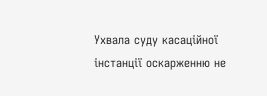Ухвала суду касаційної інстанції оскарженню не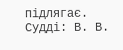підлягає. Судді: В. В.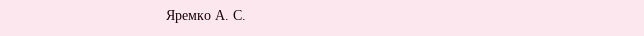Яремко А. С.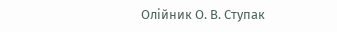Олійник О. В. Ступак